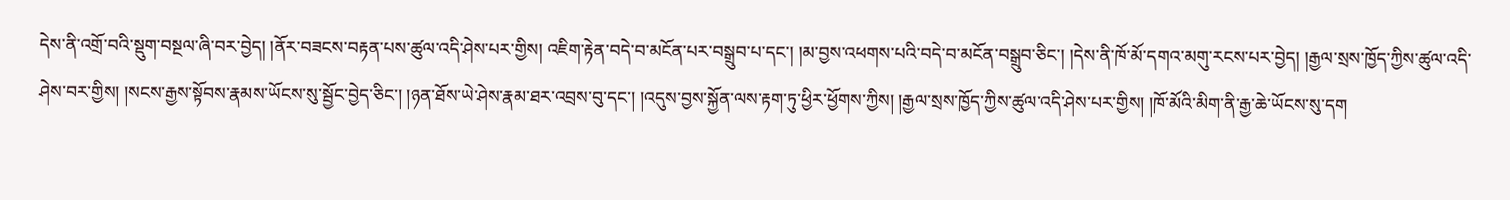དེས་ནི་འགྲོ་བའི་སྡུག་བསྔལ་ཞི་བར་བྱེད། །ནོར་བཟངས་བརྟན་པས་ཚུལ་འདི་ཤེས་པར་གྱིས། འཇིག་རྟེན་བདེ་བ་མངོན་པར་བསྒྲུབ་པ་དང་། །མ་བྱས་འཕགས་པའི་བདེ་བ་མངོན་བསྒྲུབ་ཅིང་། །དེས་ནི་ཁོ་མོ་དགའ་མགུ་རངས་པར་བྱེད། །རྒྱལ་སྲས་ཁྱོད་ཀྱིས་ཚུལ་འདི་ཤེས་བར་གྱིས། །སངས་རྒྱས་སྟོབས་རྣམས་ཡོངས་སུ་སྦྱོང་བྱེད་ཅིང་། །ཉན་ཐོས་ཡེ་ཤེས་རྣམ་ཐར་འབྲས་བུ་དང་། །འདུས་བྱས་སྐྱོན་ལས་རྟག་ཏུ་ཕྱིར་ཕྱོགས་ཀྱིས། །རྒྱལ་སྲས་ཁྱོད་ཀྱིས་ཚུལ་འདི་ཤེས་པར་གྱིས། །ཁོ་མོའི་མིག་ནི་རྒྱ་ཆེ་ཡོངས་སུ་དག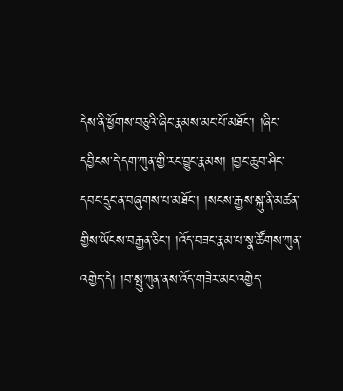དེས་ནི་ཕྱོགས་བཅུའི་ཞིང་རྣམས་མང་པོ་མཐོང་། །ཞིང་དབྱིངས་དེ་དག་ཀུན་གྱི་རང་བྱུང་རྣམས། །བྱང་ཆུབ་ཤིང་དབང་དྲུང་ན་བཞུགས་པ་མཐོང་། །སངས་རྒྱས་སྐུ་ནི་མཚན་གྱིས་ཡོངས་བརྒྱན་ཅིང་། །འོད་བཟང་རྣམ་པ་སྣ་ཚོགས་ཀུན་འགྱེད་དེ། །བ་སྤུ་ཀུན་ནས་འོད་གཟེར་མང་འགྱེད་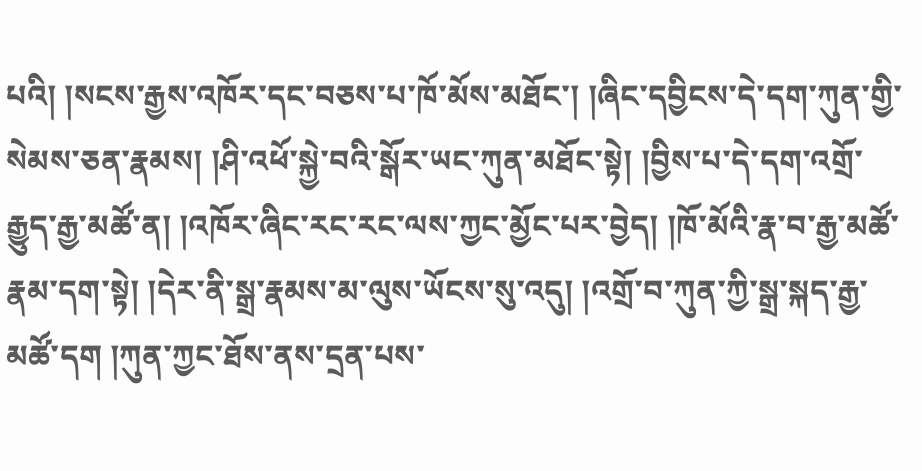པའི། །སངས་རྒྱས་འཁོར་དང་བཅས་པ་ཁོ་མོས་མཐོང་། །ཞིང་དབྱིངས་དེ་དག་ཀུན་གྱི་སེམས་ཅན་རྣམས། །ཤི་འཕོ་སྐྱེ་བའི་སྒོར་ཡང་ཀུན་མཐོང་སྟེ། །བྱིས་པ་དེ་དག་འགྲོ་རྒྱུད་རྒྱ་མཚོ་ན། །འཁོར་ཞིང་རང་རང་ལས་ཀྱང་མྱོང་པར་བྱེད། །ཁོ་མོའི་རྣ་བ་རྒྱ་མཚོ་རྣམ་དག་སྟེ། །དེར་ནི་སྒྲ་རྣམས་མ་ལུས་ཡོངས་སུ་འདུ། །འགྲོ་བ་ཀུན་ཀྱི་སྒྲ་སྐད་རྒྱ་མཚོ་དག །ཀུན་ཀྱང་ཐོས་ནས་དྲན་པས་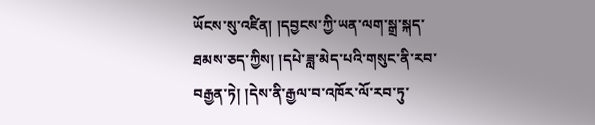ཡོངས་སུ་འཛིན། །དབྱངས་ཀྱི་ཡན་ལག་སྒྲ་སྐད་ཐམས་ཅད་ཀྱིས། །དཔེ་ཟླ་མེད་པའི་གསུང་ནི་རབ་བརྒྱན་ཏེ། །དེས་ནི་རྒྱལ་བ་འཁོར་ལོ་རབ་ཏུ་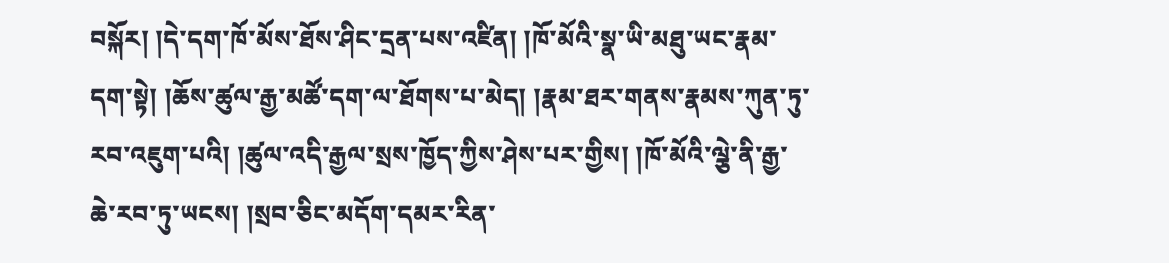བསྐོར། །དེ་དག་ཁོ་མོས་ཐོས་ཤིང་དྲན་པས་འཛིན། །ཁོ་མོའི་སྣ་ཡི་མཐུ་ཡང་རྣམ་དག་སྟེ། །ཆོས་ཚུལ་རྒྱ་མཚོ་དག་ལ་ཐོགས་པ་མེད། །རྣམ་ཐར་གནས་རྣམས་ཀུན་ཏུ་རབ་འཇུག་པའི། །ཚུལ་འདི་རྒྱལ་སྲས་ཁྱོད་ཀྱིས་ཤེས་པར་གྱིས། །ཁོ་མོའི་ལྕེ་ནི་རྒྱ་ཆེ་རབ་ཏུ་ཡངས། །སྲབ་ཅིང་མདོག་དམར་རིན་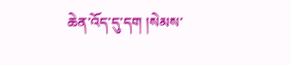ཆེན་འོད་དུ་དག །སེམས་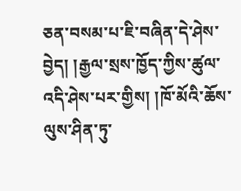ཅན་བསམ་པ་ཇི་བཞིན་དེ་ཤེས་བྱེད། །རྒྱལ་སྲས་ཁྱོད་ཀྱིས་ཚུལ་འདི་ཤེས་པར་གྱིས། །ཁོ་མོའི་ཆོས་ལུས་ཤིན་ཏུ་